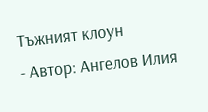Тъжният клоун
- Автор: Ангелов Илия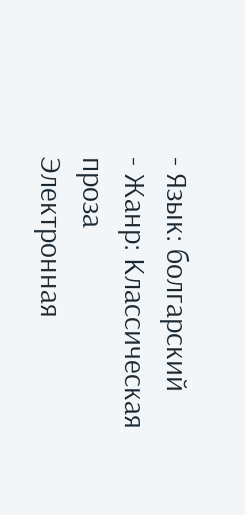- Язык: болгарский
- Жанр: Классическая проза
Электронная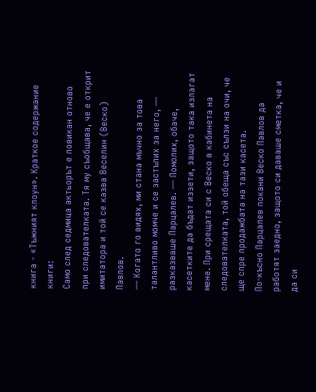книга - «Тъжният клоун». Краткое содержание книги:
Само след седмица актьорът е повикан отново при следователката. Тя му съобщава, че е открит имитатора и той се казва Веселин (Веско) Павлов.
— Когато го видях, ми стана мъчно за това талантливо момче и се застъпих за него, — разказваше Парцалев. — Помолих, обаче, касетките да бъдат иззети, защото така излагат мене. При срещата си с Веско в кабинета на следователката, той обеща със сълзи на очи, че ще спре продажбата на тази касета.
По-късно Парцалев покани Веско Павлов да работят заедно, защото си даваше сметка, че и да си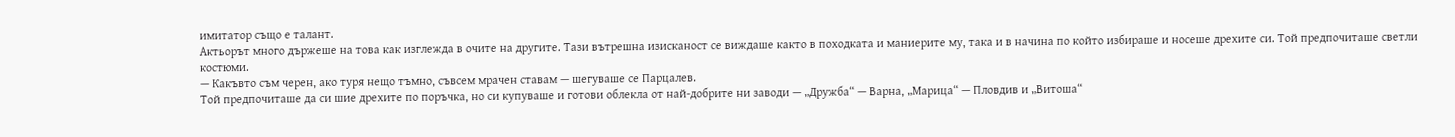имитатор също е талант.
Актьорът много държеше на това как изглежда в очите на другите. Тази вътрешна изисканост се виждаше както в походката и маниерите му, така и в начина по който избираше и носеше дрехите си. Той предпочиташе светли костюми.
— Какъвто съм черен, ако туря нещо тъмно, съвсем мрачен ставам — шегуваше се Парцалев.
Той предпочиташе да си шие дрехите по поръчка, но си купуваше и готови облекла от най-добрите ни заводи — „Дружба“ — Варна, „Марица“ — Пловдив и „Витоша“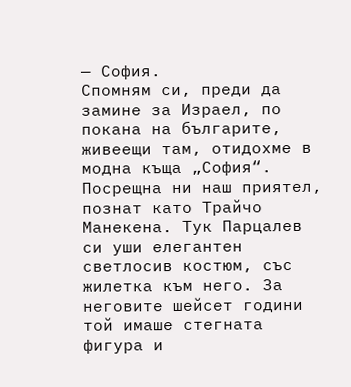— София.
Спомням си, преди да замине за Израел, по покана на българите, живеещи там, отидохме в модна къща „София“. Посрещна ни наш приятел, познат като Трайчо Манекена. Тук Парцалев си уши елегантен светлосив костюм, със жилетка към него. За неговите шейсет години той имаше стегната фигура и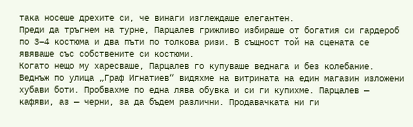така носеше дрехите си, че винаги изглеждаше елегантен.
Преди да тръгнем на турне, Парцалев грижливо избираше от богатия си гардероб по 3–4 костюма и два пъти по толкова ризи. В същност той на сцената се явяваше със собствените си костюми.
Когато нещо му харесваше, Парцалев го купуваше веднага и без колебание. Веднъж по улица „Граф Игнатиев“ видяхме на витрината на един магазин изложени хубави боти. Пробвахме по една лява обувка и си ги купихме. Парцалев — кафяви, аз — черни, за да бъдем различни. Продавачката ни ги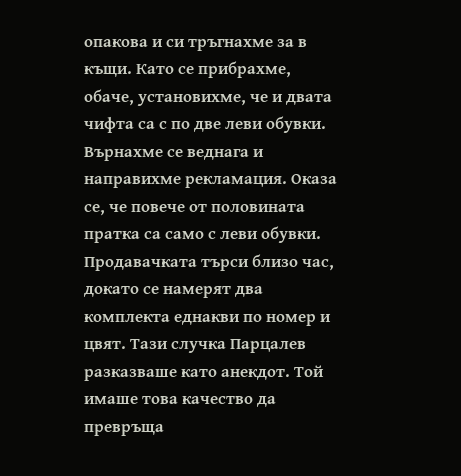опакова и си тръгнахме за в къщи. Като се прибрахме, обаче, установихме, че и двата чифта са с по две леви обувки. Върнахме се веднага и направихме рекламация. Оказа се, че повече от половината пратка са само с леви обувки. Продавачката търси близо час, докато се намерят два комплекта еднакви по номер и цвят. Тази случка Парцалев разказваше като анекдот. Той имаше това качество да превръща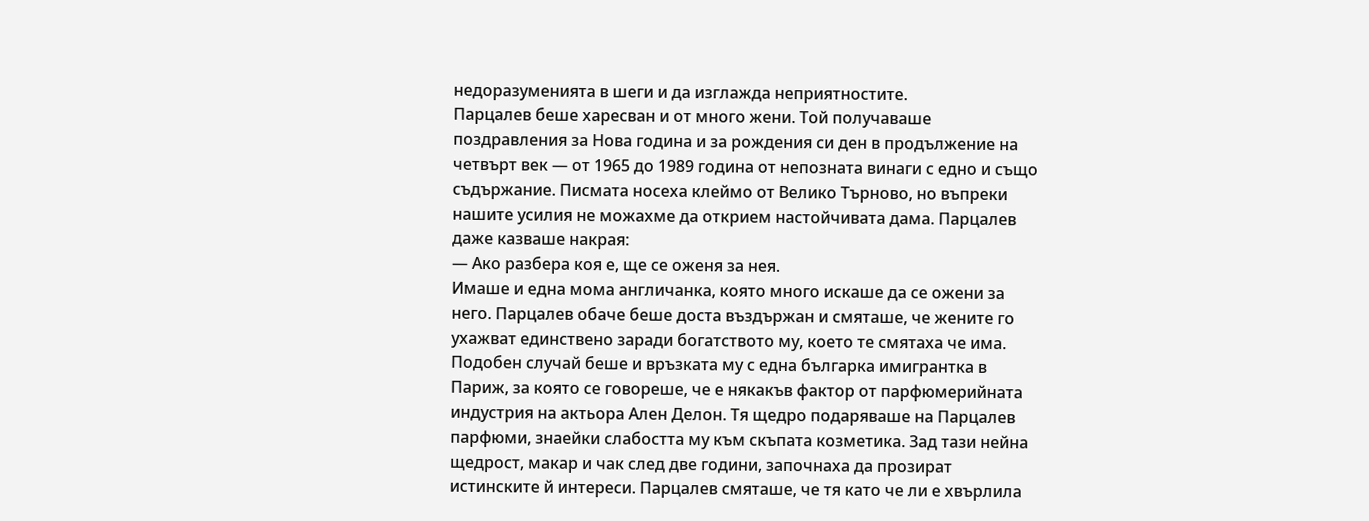недоразуменията в шеги и да изглажда неприятностите.
Парцалев беше харесван и от много жени. Той получаваше поздравления за Нова година и за рождения си ден в продължение на четвърт век — от 1965 до 1989 година от непозната винаги с едно и също съдържание. Писмата носеха клеймо от Велико Търново, но въпреки нашите усилия не можахме да открием настойчивата дама. Парцалев даже казваше накрая:
— Ако разбера коя е, ще се оженя за нея.
Имаше и една мома англичанка, която много искаше да се ожени за него. Парцалев обаче беше доста въздържан и смяташе, че жените го ухажват единствено заради богатството му, което те смятаха че има. Подобен случай беше и връзката му с една българка имигрантка в Париж, за която се говореше, че е някакъв фактор от парфюмерийната индустрия на актьора Ален Делон. Тя щедро подаряваше на Парцалев парфюми, знаейки слабостта му към скъпата козметика. Зад тази нейна щедрост, макар и чак след две години, започнаха да прозират истинските й интереси. Парцалев смяташе, че тя като че ли е хвърлила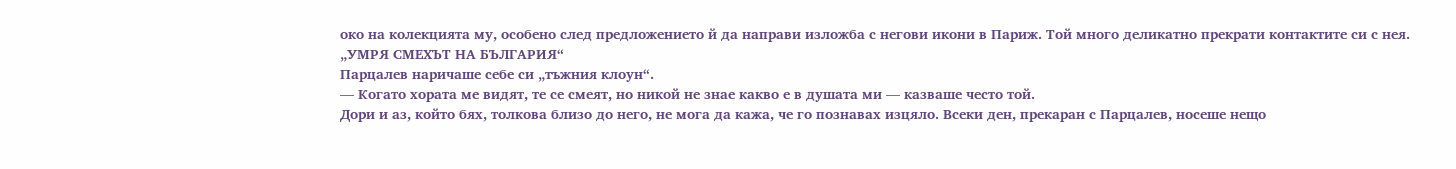око на колекцията му, особено след предложението й да направи изложба с негови икони в Париж. Той много деликатно прекрати контактите си с нея.
„УМРЯ СМЕХЪТ НА БЪЛГАРИЯ“
Парцалев наричаше себе си „тъжния клоун“.
— Когато хората ме видят, те се смеят, но никой не знае какво е в душата ми — казваше често той.
Дори и аз, който бях, толкова близо до него, не мога да кажа, че го познавах изцяло. Всеки ден, прекаран с Парцалев, носеше нещо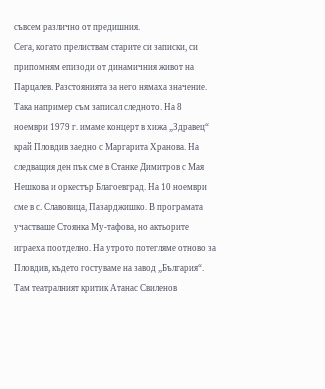съвсем различно от предишния.
Сега, когато прелиствам старите си записки, си припомням епизоди от динамичния живот на Парцалев. Разстоянията за него нямаха значение. Така например съм записал следното. На 8 ноември 1979 г. имаме концерт в хижа „Здравец“ край Пловдив заедно с Маргарита Хранова. На следващия ден пък сме в Станке Димитров с Мая Нешкова и оркестър Благоевград. На 10 ноември сме в с. Славовица, Пазарджишко. В програмата участваше Стоянка Му-тафова, но актьорите играеха поотделно. На утрото потегляме отново за Пловдив, където гостуваме на завод „България“. Там театралният критик Атанас Свиленов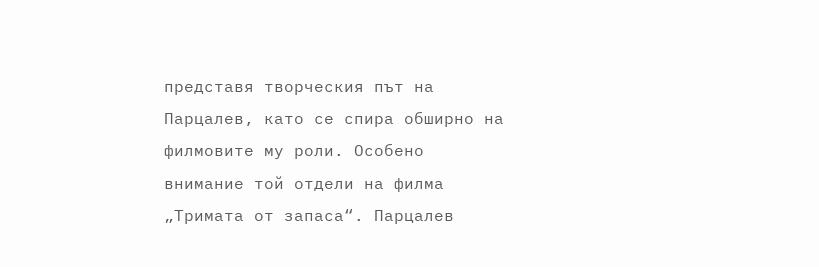представя творческия път на Парцалев, като се спира обширно на филмовите му роли. Особено внимание той отдели на филма „Тримата от запаса“. Парцалев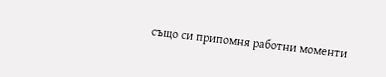също си припомня работни моменти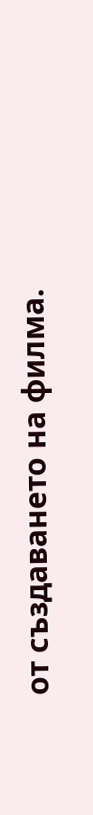от създаването на филма.